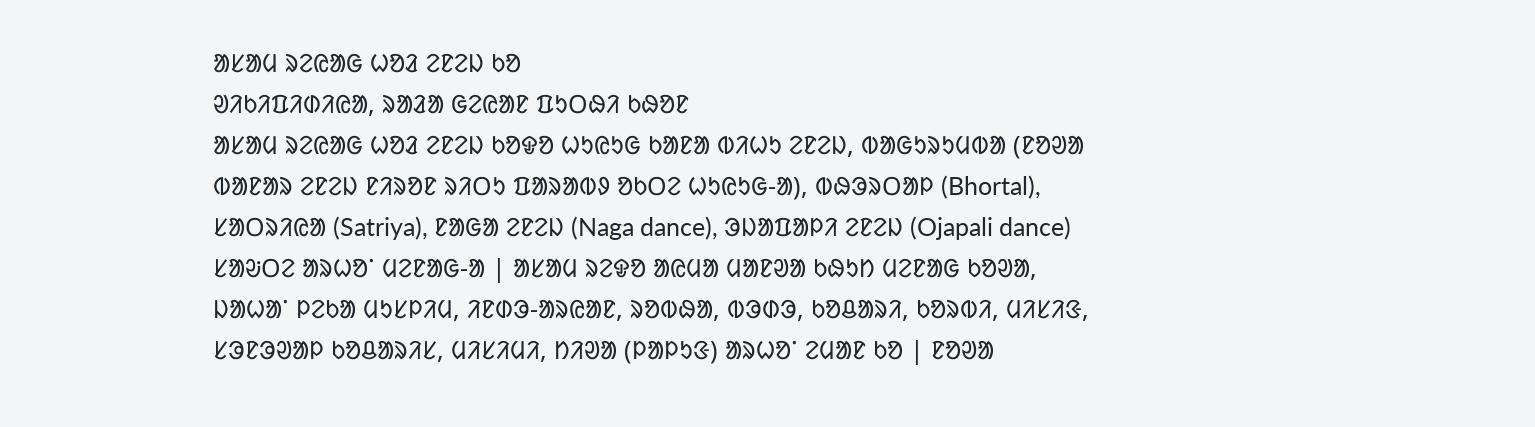ᱟᱥᱟᱢ ᱨᱮᱭᱟᱜ ᱦᱚᱲ ᱮᱱᱮᱡ ᱠᱚ
ᱣᱤᱠᱤᱯᱤᱰᱤᱭᱟ, ᱨᱟᱲᱟ ᱜᱮᱭᱟᱱ ᱯᱩᱛᱷᱤ ᱠᱷᱚᱱ
ᱟᱥᱟᱢ ᱨᱮᱭᱟᱜ ᱦᱚᱲ ᱮᱱᱮᱡ ᱠᱚᱫᱚ ᱦᱩᱭᱩᱜ ᱠᱟᱱᱟ ᱵᱤᱦᱩ ᱮᱱᱮᱡ, ᱵᱟᱜᱩᱨᱩᱢᱵᱟ (ᱱᱚᱣᱟ ᱵᱟᱱᱟᱨ ᱮᱱᱮᱡ ᱱᱤᱨᱚᱱ ᱨᱤᱛᱩ ᱯᱟᱨᱟᱵᱽ ᱚᱠᱛᱮ ᱦᱩᱭᱩᱜ-ᱟ), ᱵᱷᱳᱨᱛᱟᱞ (Bhortal), ᱥᱟᱛᱨᱤᱭᱟ (Satriya), ᱱᱟᱜᱟ ᱮᱱᱮᱡ (Naga dance), ᱳᱡᱟᱯᱟᱞᱤ ᱮᱱᱮᱡ (Ojapali dance) ᱥᱟᱶᱛᱮ ᱟᱨᱦᱚᱸ ᱢᱮᱱᱟᱜ-ᱟ | ᱟᱥᱟᱢ ᱨᱮᱫᱚ ᱟᱭᱢᱟ ᱢᱟᱱᱣᱟ ᱠᱷᱩᱴ ᱢᱮᱱᱟᱜ ᱠᱚᱣᱟ, ᱡᱟᱦᱟᱸ ᱞᱮᱠᱟ ᱢᱩᱥᱞᱤᱢ, ᱤᱱᱰᱳ-ᱟᱨᱭᱟᱱ, ᱨᱚᱵᱷᱟ, ᱵᱳᱰᱳ, ᱠᱚᱪᱟᱨᱤ, ᱠᱚᱨᱵᱤ, ᱢᱤᱥᱤᱝ, ᱥᱳᱱᱳᱣᱟᱞ ᱠᱚᱪᱟᱨᱤᱥ, ᱢᱤᱥᱤᱢᱤ, ᱴᱤᱣᱟ (ᱞᱟᱞᱩᱝ) ᱟᱨᱦᱚᱸ ᱮᱢᱟᱱ ᱠᱚ | ᱱᱚᱣᱟ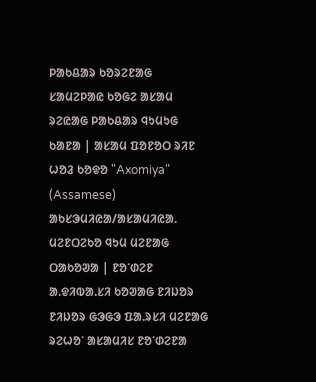ᱞᱟᱠᱪᱟᱨ ᱠᱚᱨᱮᱱᱟᱜ ᱥᱟᱢᱮᱞᱟᱭ ᱠᱚᱜᱮ ᱟᱥᱟᱢ ᱨᱮᱭᱟᱜ ᱞᱟᱠᱪᱟᱨ ᱧᱩᱢᱩᱜ ᱠᱟᱱᱟ | ᱟᱥᱟᱢ ᱯᱚᱱᱚᱛ ᱨᱤᱱ ᱦᱚᱲ ᱠᱚᱫᱚ "Axomiya" (Assamese) ᱟᱠᱥᱳᱢᱤᱭᱟ/ᱟᱥᱟᱢᱤᱭᱟ. ᱢᱮᱱᱛᱮᱠᱚ ᱧᱩᱢ ᱢᱮᱱᱟᱜ ᱛᱟᱠᱚᱣᱟ | ᱱᱚᱸᱰᱮᱱ ᱟ.ᱫᱤᱵᱟ.ᱥᱤ ᱠᱚᱣᱟᱜ ᱱᱤᱡᱚᱨ ᱱᱤᱡᱚᱨ ᱜᱳᱜᱳ ᱯᱟ.ᱨᱥᱤ ᱢᱮᱱᱟᱜ ᱨᱮᱦᱚᱸ ᱟᱥᱟᱢᱤᱥ ᱱᱚᱸᱰᱮᱱᱟ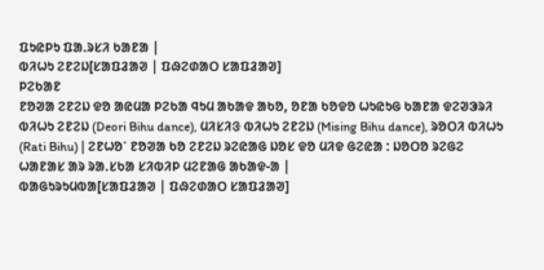ᱯᱩᱭᱞᱩ ᱯᱟ.ᱨᱥᱤ ᱠᱟᱱᱟ |
ᱵᱤᱦᱩ ᱮᱱᱮᱡ[ᱥᱟᱯᱲᱟᱣ | ᱯᱷᱮᱰᱟᱛ ᱥᱟᱯᱲᱟᱣ]
ᱞᱮᱠᱟᱱ
ᱱᱚᱣᱟ ᱮᱱᱮᱡ ᱫᱚ ᱟᱭᱢᱟ ᱞᱮᱠᱟ ᱧᱩᱢ ᱟᱠᱟᱫ ᱟᱠᱚ, ᱚᱱᱟ ᱠᱚᱫᱚ ᱦᱩᱭᱩᱜ ᱠᱟᱱᱟ ᱫᱮᱣᱳᱨᱤ ᱵᱤᱦᱩ ᱮᱱᱮᱡ (Deori Bihu dance), ᱢᱤᱥᱤᱝ ᱵᱤᱦᱩ ᱮᱱᱮᱡ (Mising Bihu dance), ᱨᱚᱛᱤ ᱵᱤᱦᱩ (Rati Bihu) | ᱮᱱᱦᱚᱸ ᱱᱚᱣᱟ ᱠᱚ ᱮᱱᱮᱡ ᱨᱮᱭᱟᱜ ᱡᱚᱥ ᱫᱚ ᱢᱤᱫ ᱜᱮᱭᱟ : ᱡᱚᱛᱚ ᱨᱮᱜᱮ ᱦᱟᱱᱟᱥ ᱟᱨ ᱨᱟ.ᱥᱠᱟ ᱥᱤᱵᱤᱞ ᱢᱮᱱᱟᱜ ᱟᱠᱟᱫ-ᱟ |
ᱵᱟᱜᱩᱨᱩᱢᱵᱟ[ᱥᱟᱯᱲᱟᱣ | ᱯᱷᱮᱰᱟᱛ ᱥᱟᱯᱲᱟᱣ]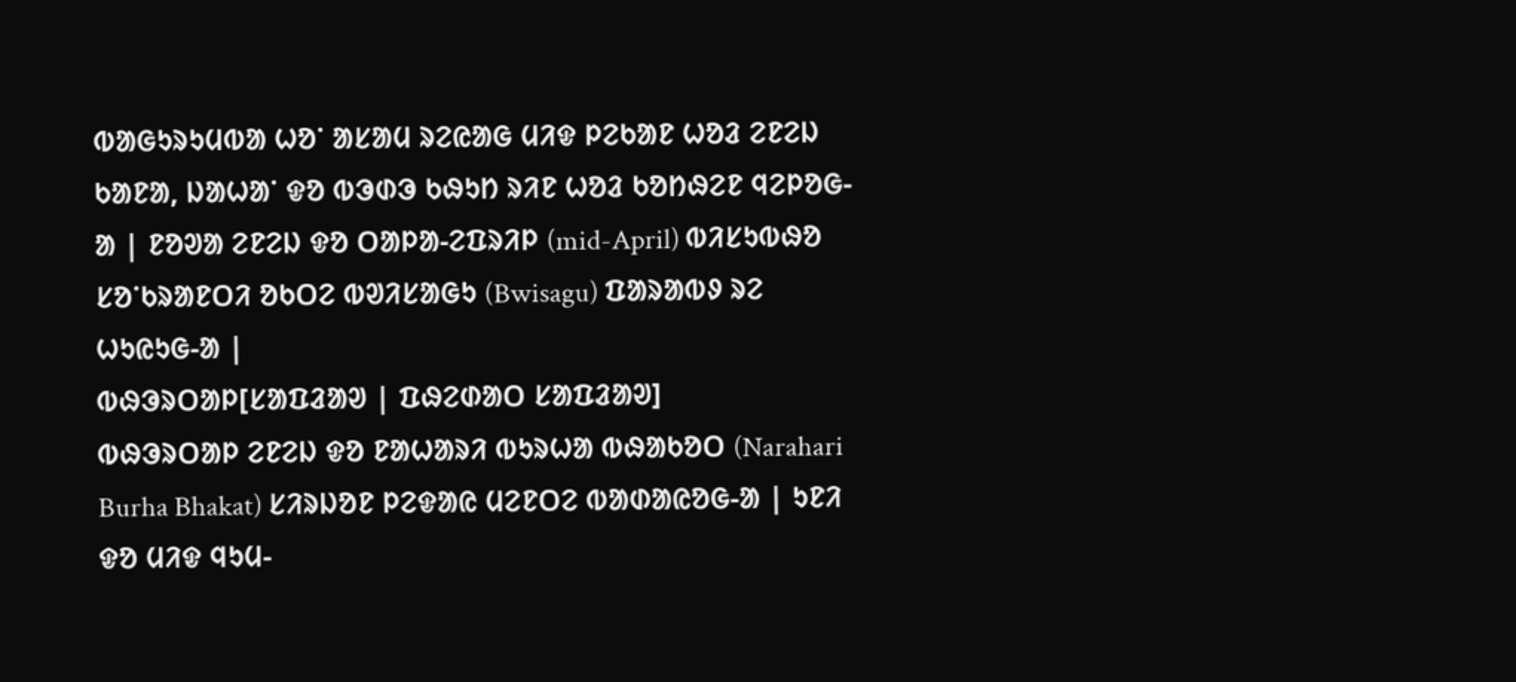ᱵᱟᱜᱩᱨᱩᱢᱵᱟ ᱦᱚᱸ ᱟᱥᱟᱢ ᱨᱮᱭᱟᱜ ᱢᱤᱫ ᱞᱮᱠᱟᱱ ᱦᱚᱲ ᱮᱱᱮᱡ ᱠᱟᱱᱟ, ᱡᱟᱦᱟᱸ ᱫᱚ ᱵᱳᱰᱳ ᱠᱷᱩᱴ ᱨᱤᱱ ᱦᱚᱲ ᱠᱚᱴᱷᱮᱱ ᱧᱮᱞᱚᱜ-ᱟ | ᱱᱚᱣᱟ ᱮᱱᱮᱡ ᱫᱚ ᱛᱟᱞᱟ-ᱮᱯᱨᱤᱞ (mid-April) ᱵᱤᱥᱩᱵᱷᱚ ᱥᱚᱸᱠᱨᱟᱱᱛᱤ ᱚᱠᱛᱮ ᱵᱣᱤᱥᱟᱜᱩ (Bwisagu) ᱯᱟᱨᱟᱵᱽ ᱨᱮ ᱦᱩᱭᱩᱜ-ᱟ |
ᱵᱷᱳᱨᱛᱟᱞ[ᱥᱟᱯᱲᱟᱣ | ᱯᱷᱮᱰᱟᱛ ᱥᱟᱯᱲᱟᱣ]
ᱵᱷᱳᱨᱛᱟᱞ ᱮᱱᱮᱡ ᱫᱚ ᱱᱟᱦᱟᱨᱤ ᱵᱩᱨᱦᱟ ᱵᱷᱟᱠᱚᱛ (Narahari Burha Bhakat) ᱥᱤᱨᱡᱚᱱ ᱞᱮᱫᱟᱭ ᱢᱮᱱᱛᱮ ᱵᱟᱰᱟᱭᱚᱜ-ᱟ | ᱩᱱᱤ ᱫᱚ ᱢᱤᱫ ᱧᱩᱢ-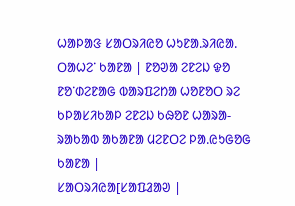ᱦᱟᱞᱟᱝ ᱥᱟᱛᱨᱤᱭᱚ ᱦᱩᱱᱟ.ᱨᱤᱭᱟ. ᱛᱟᱦᱮᱸ ᱠᱟᱱᱟ | ᱱᱚᱣᱟ ᱮᱱᱮᱡ ᱫᱚ ᱱᱚᱸᱰᱮᱱᱟᱜ ᱵᱟᱨᱯᱮᱴᱟ ᱦᱚᱱᱚᱛ ᱨᱮ ᱠᱞᱟᱥᱤᱠᱟᱞ ᱮᱱᱮᱡ ᱠᱷᱚᱱ ᱦᱟᱨᱟ-ᱨᱟᱠᱟᱵ ᱟᱠᱟᱱᱟ ᱢᱮᱱᱛᱮ ᱞᱟ.ᱭᱩᱜᱚᱜ ᱠᱟᱱᱟ |
ᱥᱟᱛᱨᱤᱭᱟ[ᱥᱟᱯᱲᱟᱣ |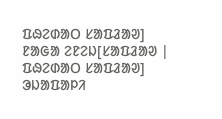ᱯᱷᱮᱰᱟᱛ ᱥᱟᱯᱲᱟᱣ]
ᱱᱟᱜᱟ ᱮᱱᱮᱡ[ᱥᱟᱯᱲᱟᱣ | ᱯᱷᱮᱰᱟᱛ ᱥᱟᱯᱲᱟᱣ]
ᱳᱡᱟᱯᱟᱞᱤ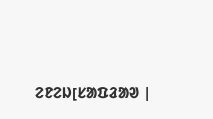ᱮᱱᱮᱡ[ᱥᱟᱯᱲᱟᱣ |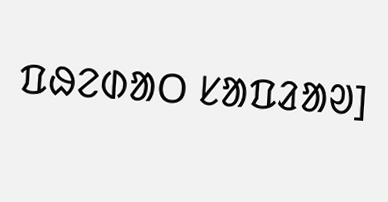ᱯᱷᱮᱰᱟᱛ ᱥᱟᱯᱲᱟᱣ]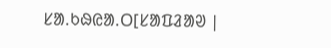ᱥᱟ.ᱠᱷᱭᱟ.ᱛ[ᱥᱟᱯᱲᱟᱣ |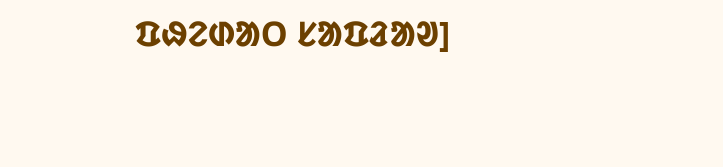ᱯᱷᱮᱰᱟᱛ ᱥᱟᱯᱲᱟᱣ]